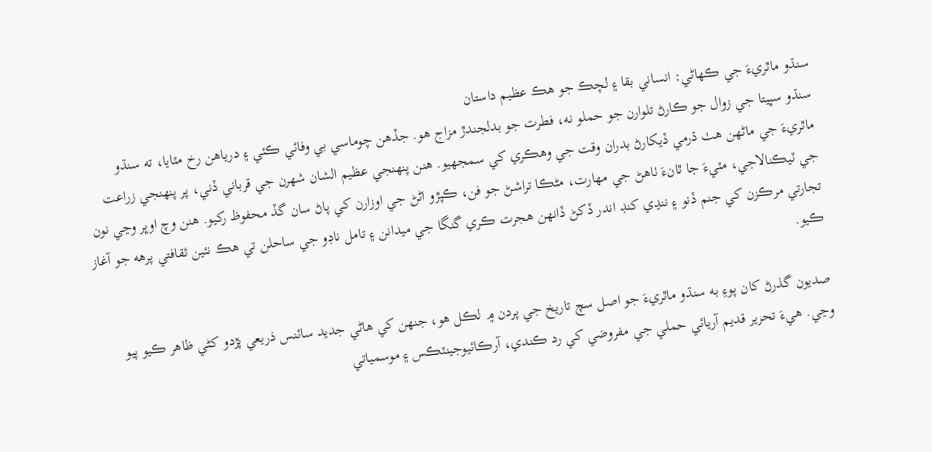سنڌو ماٿريءَ جي ڪهاڻي: انساني بقا ۽ لچڪ جو هڪ عظيم داستان
سنڌو سڀيتا جي زوال جو ڪارڻ تلوارن جو حملو نه، فطرت جو بدلجندڙ مزاج ھو. جڏهن چوماسي بي وفائي ڪئي ۽ درياهن رخ مٽايا، ته سنڌو ماٿريءَ جي ماڻهن هٺ ڌرمي ڏيکارڻ بدران وقت جي وهڪري کي سمجهيو. هنن پنهنجي عظيم الشان شهرن جي قرباني ڏني، پر پنهنجي زراعت جي ٽيڪنالاجي، مٽيءَ جا ٿانءَ ٺاهڻ جي مهارت، مڻڪا تراشڻ جو فن، ڪپڙو اڻڻ جي اوزارن کي پاڻ سان گڏ محفوظ رکيو. هنن وچ اوڀر وڃي نون تجارتي مرڪزن کي جنم ڏنو ۽ ننڍي کنڊ اندر ڏکڻ ڏانهن هجرت ڪري گنگا جي ميدانن ۽ تامل ناڊو جي ساحلن تي هڪ نئين ثقافتي پرهه جو آغاز ڪيو.

صديون گذرڻ کان پوءِ به سنڌو ماٿريءَ جو اصل سچ تاريخ جي پردن ۾ لڪل هو، جنهن کي هاڻي جديد سائنس ذريعي پڙدو کڻي ظاهر ڪيو پيو وڃي. هيءَ تحرير قديم آريائي حملي جي مفروضي کي رد ڪندي، آرڪائيوجينٽڪس ۽ موسمياتي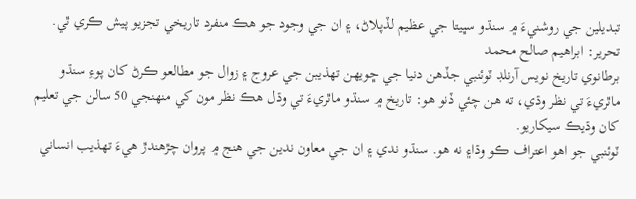تبديلين جي روشنيءَ ۾ سنڌو سڀيتا جي عظيم لڏپلاڻ، ۽ ان جي وجود جو هڪ منفرد تاريخي تجزيو پيش ڪري ٿي.
تحرير: ابراهيم صالح محمد
برطانوي تاريخ نويس آرنلڊ ٽوئنبي جڏهن دنيا جي ڇويهن تهذيبن جي عروج ۽ زوال جو مطالعو ڪرڻ کان پوءِ سنڌو ماٿريءَ تي نظر وڌي، ته هن چئي ڏنو هو: تاريخ ۾ سنڌو ماٿريءَ تي وڌل هڪ نظر مون کي منهنجي 50 سالن جي تعليم کان وڌيڪ سيکاريو.
ٽوئنبي جو اهو اعتراف ڪو وڌا۽ نه هو. سنڌو ندي ۽ ان جي معاون ندين جي هنج ۾ پروان چڙهندڙ هيءَ تهذيب انساني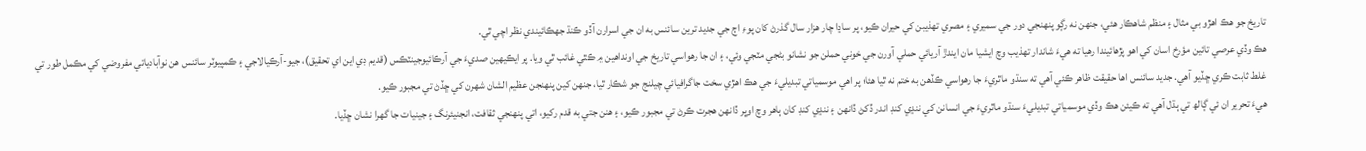تاريخ جو هڪ اهڙو بي مثال ۽ منظم شاهڪار هئي، جنهن نه رڳو پنهنجي دور جي سميري ۽ مصري تهذيبن کي حيران ڪيو، پر ساڍا چار هزار سال گذرڻ کان پوءِ اڄ جي جديد ترين سائنس به ان جي اسرارن آڏو ڪنڌ جهڪائيندي نظر اچي ٿي.
هڪ وڏي عرصي تائين مؤرخ اسان کي اهو پڙهائيندا رهيا ته هيءَ شاندار تهذيب وچ ايشيا مان ايندڙ آريائي حملي آورن جي خوني حملن جو نشانو بڻجي مٽجي وئي، ۽ ان جا رهواسي تاريخ جي اونداهين ۾ ڪٿي غائب ٿي ويا. پر ايڪيهين صديءَ جي آرڪائيوجينٽڪس (قديم ڊي اين اي تحقيق)، جيو-آرڪيالاجي ۽ ڪمپيوٽر سائنس هن نوآبادياتي مفروضي کي مڪمل طور تي غلط ثابت ڪري ڇڏيو آهي. جديد سائنس اها حقيقت ظاهر ڪئي آهي ته سنڌو ماٿريءَ جا رهواسي ڪڏهن به ختم نه ٿيا هئا؛ پر اهي موسمياتي تبديليءَ جي هڪ اهڙي سخت جاگرافيائي چيلنج جو شڪار ٿيا، جنهن کين پنهنجن عظيم الشان شهرن کي ڇڏڻ تي مجبور ڪيو.
هيءَ تحرير ان ئي ڳالھ تي ٻڌل آهي ته ڪيئن هڪ وڏي موسمياتي تبديليءَ سنڌو ماٿريءَ جي انسانن کي ننڍي کنڊ اندر ڏکڻ ڏانهن ۽ ننڍي کنڊ کان ٻاهر وچ اوڀر ڏانهن هجرت ڪرڻ تي مجبور ڪيو، ۽ هنن جتي به قدم رکيو، اتي پنهنجي ثقافت، انجنيئرنگ ۽ جينيات جا گهرا نشان ڇڏيا.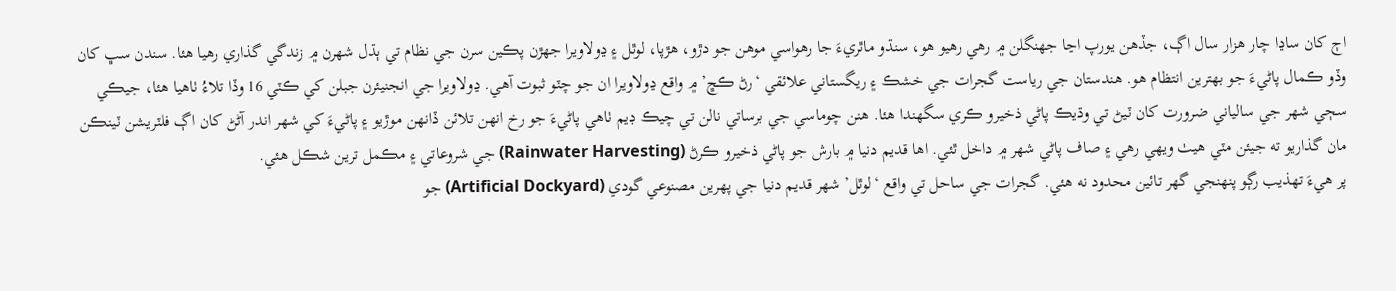اڄ کان ساڍا چار هزار سال اڳ، جڏهن يورپ اڃا جهنگلن ۾ رهي رهيو هو، سنڌو ماٿريءَ جا رهواسي موهن جو دڙو، هڙپا، لوٿل ۽ ڍولاويرا جهڙن پڪين سرن جي نظام تي ٻڌل شهرن ۾ زندگي گذاري رهيا هئا. سندن سڀ کان وڏو ڪمال پاڻيءَ جو بهترين انتظام هو. هندستان جي رياست گجرات جي خشڪ ۽ ريگستاني علائقي ‘رڻ ڪڇ’ ۾ واقع ڍولاويرا ان جو چٽو ثبوت آهي. ڍولاويرا جي انجنيئرن جبلن کي ڪٽي 16 وڏا تلاءُ ٺاهيا هئا، جيڪي سڄي شهر جي سالياني ضرورت کان ٽيڻ تي وڌيڪ پاڻي ذخيرو ڪري سگهندا هئا. هنن چوماسي جي برساتي نالن تي چيڪ ڊيم ٺاهي پاڻيءَ جو رخ انهن تلائن ڏانهن موڙيو ۽ پاڻيءَ کي شهر اندر آڻڻ کان اڳ فلٽريشن ٽينڪن مان گذاريو ته جيئن مٽي هيٺ ويهي رهي ۽ صاف پاڻي شهر ۾ داخل ٿئي. اها قديم دنيا ۾ بارش جو پاڻي ذخيرو ڪرڻ (Rainwater Harvesting) جي شروعاتي ۽ مڪمل ترين شڪل هئي.
پر هيءَ تهذيب رڳو پنهنجي گهر تائين محدود نه هئي. گجرات جي ساحل تي واقع ‘لوٿل’ شهر قديم دنيا جي پهرين مصنوعي گودي (Artificial Dockyard) جو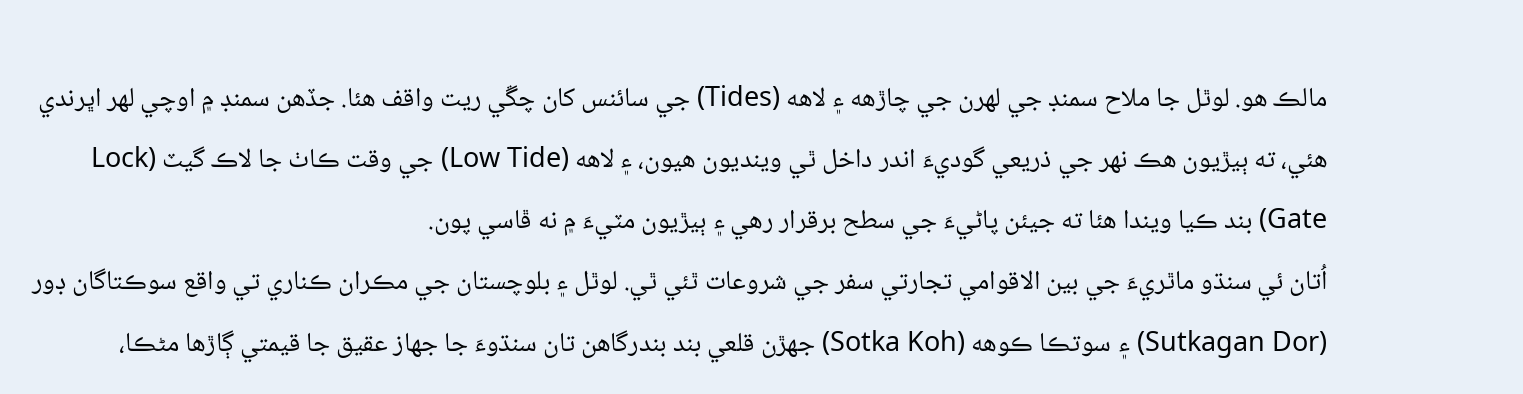مالڪ هو. لوٿل جا ملاح سمنڊ جي لهرن جي چاڙهه ۽ لاهه (Tides) جي سائنس کان چڱي ريت واقف هئا. جڏهن سمنڊ ۾ اوچي لهر اڀرندي هئي، ته ٻيڙيون هڪ نهر جي ذريعي گوديءَ اندر داخل ٿي وينديون هيون، ۽ لاهه (Low Tide) جي وقت ڪاٺ جا لاڪ گيٽ (Lock Gate) بند ڪيا ويندا هئا ته جيئن پاڻيءَ جي سطح برقرار رهي ۽ ٻيڙيون مٽيءَ ۾ نه ڦاسي پون.
اُتان ئي سنڌو ماٿريءَ جي بين الاقوامي تجارتي سفر جي شروعات ٿئي ٿي. لوٿل ۽ بلوچستان جي مڪران ڪناري تي واقع سوڪتاگان ڊور (Sutkagan Dor) ۽ سوتڪا ڪوهه (Sotka Koh) جهڙن قلعي بند بندرگاهن تان سنڌوءَ جا جهاز عقيق جا قيمتي ڳاڙها مڻڪا،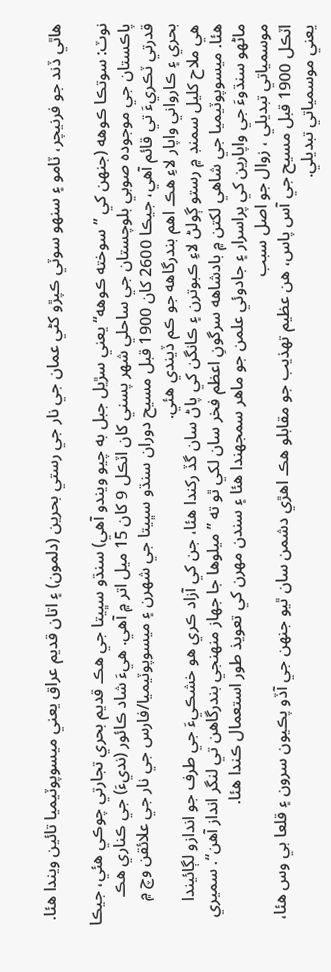هاٿي ڏند جو فرنيچر، ٽامو ۽ سنهو سوٽي ڪپڙو کڻي عمان جي نار جي رستي بحرين (دلمون) ۽ اتان قديم عراق يعني ميسوپوٽيميا تائين ويندا هئا.

نوٽ: سوتڪا ڪوهه (جنهن کي ”سوخته ڪوهه“ يعني سڙيل جبل به چيو ويندو آهي) سنڌو سڀيتا جي هڪ قديم بحري تجارتي چوڪي هئي، جيڪا پاڪستان جي موجوده صوبي بلوچستان جي ساحلي شهر پسني کان اٽڪل 9 کان 15 ميل اتر ۾ آهي. هيءَ شاد ڪائور (نديءَ) جي ڪناري هڪ قدرتي ٽڪريءَ تي قائم آهي، جيڪا 2600 کان 1900 قبل مسيح دوران سنڌو سڀيتا جي شهرن ۽ ميسوپوٽيميا/فارس جي نار جي علائقن وچ ۾ بحري ۽ ڪارواني واپار لاءِ هڪ اهم بندرگاهه جو ڪم ڏيندي هئي.
هي ملاح کليل سمنڊ ۾ رستو ڳولڻ لاءِ ڪبوترن ۽ ڪانگن کي پاڻ سان گڏ رکندا هئا، جن کي آزاد ڪري هو خشڪيءَ جي طرف جو اندازو لڳائيندا هئا. ميسوپوٽيميا جي شاهي لکتن ۾ بادشاهه سرگونِ اعظم فخر سان لکي ٿو ته ”ميلوها جا جهاز منهنجي بندرگاهن تي لنگر انداز آهن“. سميري ماڻهو سنڌوءَ جي واپارين کي پراسرار ۽ جادوئي علمن جو ماهر سمجهندا هئا ۽ سندن مهرن کي تعويذ طور استعمال ڪندا هئا.
موسمياتي تبديلي ، زوال جو اصل سبب
اٽڪل 1900 قبل مسيح جي آس پاس، هن عظيم تهذيب جو مقابلو هڪ اهڙي دشمن سان ٿيو جنهن جي آڏو پڪيون سرون ۽ قلعا بي وس هئا، يعني موسمياتي تبديلي.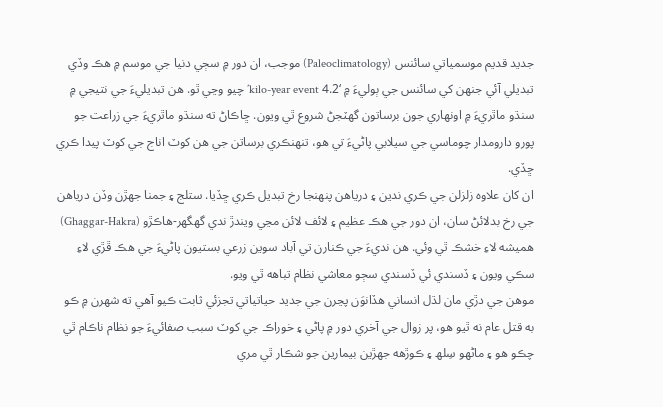جديد قديم موسمياتي سائنس (Paleoclimatology) موجب، ان دور ۾ سڄي دنيا جي موسم ۾ هڪ وڏي تبديلي آئي جنهن کي سائنس جي ٻوليءَ ۾ ‘4.2 kilo-year event’ چيو وڃي ٿو. هن تبديليءَ جي نتيجي ۾ سنڌو ماٿريءَ ۾ اونهاري جون برساتون گهٽجڻ شروع ٿي ويون. ڇاڪاڻ ته سنڌو ماٿريءَ جي زراعت جو پورو دارومدار چوماسي جي سيلابي پاڻيءَ تي هو، تنهنڪري برساتن جي هن کوٽ اناج جي کوٽ پيدا ڪري ڇڏي.
ان کان علاوه زلزلن جي ڪري ندين ۽ درياهن پنهنجا رخ تبديل ڪري ڇڏيا. ستلج ۽ جمنا جهڙن وڏن درياهن جي رخ بدلائڻ سان، ان دور جي هڪ عظيم ۽ لائف لائن مڃي ويندڙ ندي گهگهر-هاڪڙو (Ghaggar-Hakra) هميشه لاءِ خشڪ ٿي وئي. هن نديءَ جي ڪنارن تي آباد سوين زرعي بستيون پاڻيءَ جي هڪ ڦڙي لاءِ سڪي ويون ۽ ڏسندي ئي ڏسندي سڄو معاشي نظام تباهه ٿي ويو.
موهن جي دڙي مان لڌل انساني هڏانوَن پڃرن جي جديد حياتياتي تجزئي ثابت ڪيو آهي ته شهرن ۾ ڪو به قتل عام نه ٿيو هو، پر زوال جي آخري دور ۾ پاڻي ۽ خوراڪ جي کوٽ سبب صفائيءَ جو نظام ناڪام ٿي چڪو هو ۽ ماڻهو سِلھ ۽ ڪوڙهه جهڙين بيمارين جو شڪار ٿي مري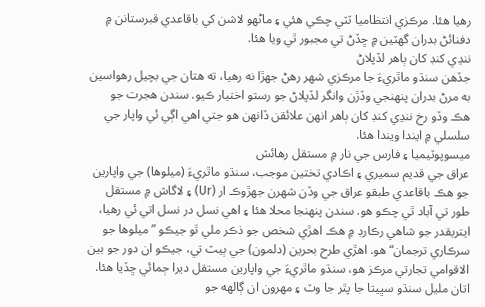رهيا هئا. مرڪزي انتظاميا ٽٽي چڪي هئي ۽ ماڻهو لاشن کي باقاعدي قبرستانن ۾ دفنائڻ بدران گھٽين ۾ ڇڏڻ تي مجبور ٿي ويا هئا.
ننڍي کنڊ کان ٻاهر لڏپلاڻ
جڏهن سنڌو ماٿريءَ جا مرڪزي شهر رهڻ جهڙا نه رهيا، ته هتان جي بچيل رهواسين به مرڻ بدران پنهنجي وڏڙن وانگر لڏپلاڻ جو رستو اختيار ڪيو. سندن هجرت جو هڪ وڏو رخ ننڍي کنڊ کان ٻاهر انهن علائقن ڏانهن هو جتي اهي اڳي ئي واپار جي سلسلي ۾ ايندا ويندا هئا.
ميسوپوٽيميا ۽ فارس جي نار ۾ مستقل رهائش
عراق جي قديم سميري ۽ اڪادي تختين موجب، سنڌو ماٿريءَ (ميلوها) جي واپارين جو هڪ باقاعدي طبقو عراق جي وڏن شهرن جهڙوڪ ار (Ur) ۽ لاگاش ۾ مستقل طور تي آباد ٿي چڪو هو. سندن پنهنجا محلا هئا ۽ اهي نسل در نسل اتي ئي رهيا، ايتريقدر جو شاهي رڪارڊ ۾ هڪ اهڙي شخص جو ذڪر ملي ٿو جيڪو ”ميلوها جو سرڪاري ترجمان“ هو. اهڙي طرح بحرين (دلمون) جي ٻيٽ تي، جيڪو ان دور جو بين الاقوامي تجارتي مرڪز هو، سنڌو ماٿريءَ جي واپارين مستقل ديرا ڄمائي ڇڏيا هئا. اتان مليل سنڌو سڀيتا جا پٿر جا وٽ ۽ مهرون ان ڳالهه جو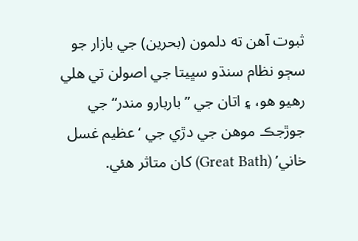ثبوت آهن ته دلمون (بحرين) جي بازار جو سڄو نظام سنڌو سڀيتا جي اصولن تي هلي رهيو هو، ۽ اتان جي ”باربارو مندر“ جي جوڙجڪ موهن جي دڙي جي ‘عظيم غسل خاني’ (Great Bath) کان متاثر هئي.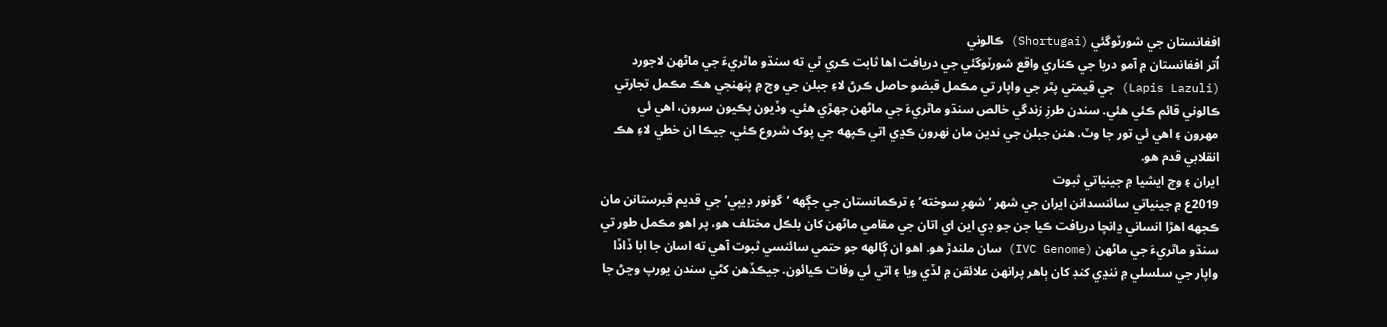افغانستان جي شورٽوگئي (Shortugai) ڪالوني
اُتر افغانستان ۾ آمو دريا جي ڪناري واقع شورٽوگئي جي دريافت اها ثابت ڪري ٿي ته سنڌو ماٿريءَ جي ماڻهن لاجورد (Lapis Lazuli) جي قيمتي پٿر جي واپار تي مڪمل قبضو حاصل ڪرڻ لاءِ جبلن جي وچ ۾ پنهنجي هڪ مڪمل تجارتي ڪالوني قائم ڪئي هئي. سندن طرزِ زندگي خالص سنڌو ماٿريءَ جي ماڻهن جهڙي هئي. وڏيون پڪيون سرون، اهي ئي مهرون ۽ اهي ئي تور جا وٽ. هنن جبلن جي ندين مان نهرون ڪڍي اتي ڪپهه جي پوک شروع ڪئي، جيڪا ان خطي لاءِ هڪ انقلابي قدم هو.
ايران ۽ وچ ايشيا ۾ جينياتي ثبوت
2019ع ۾ جينياتي سائنسدانن ايران جي شهر ‘شهرِ سوخته’ ۽ ترڪمانستان جي جڳهه ‘گونور ڊيپي’ جي قديم قبرستانن مان ڪجهه اهڙا انساني ڍانچا دريافت ڪيا جن جو ڊي اين اي اتان جي مقامي ماڻهن کان بلڪل مختلف هو، پر اهو مڪمل طور تي سنڌو ماٿريءَ جي ماڻهن (IVC Genome) سان ملندڙ هو. اهو ان ڳالهه جو حتمي سائنسي ثبوت آهي ته اسان جا ابا ڏاڏا واپار جي سلسلي ۾ ننڍي کنڊ کان ٻاهر پرانهن علائقن ۾ لڏي ويا ۽ اتي ئي وفات ڪيائون. جيڪڏهن کڻي سندن يورپ وڃڻ جا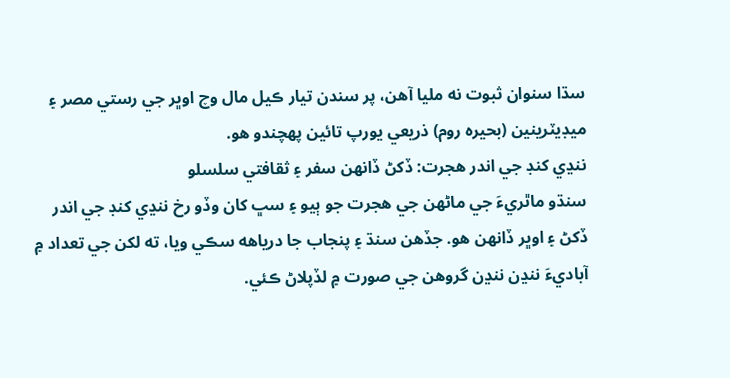سڌا سنوان ثبوت نه مليا آهن، پر سندن تيار ڪيل مال وچ اوڀر جي رستي مصر ۽ ميڊيٽرينين (بحيره روم) ذريعي يورپ تائين پهچندو هو.
ننڍي کنڊ جي اندر هجرت: ڏکڻ ڏانهن سفر ۽ ثقافتي سلسلو
سنڌو ماٿريءَ جي ماڻهن جي هجرت جو ٻيو ۽ سڀ کان وڏو رخ ننڍي کنڊ جي اندر ڏکڻ ۽ اوڀر ڏانهن هو. جڏهن سنڌ ۽ پنجاب جا درياهه سڪي ويا، ته لکن جي تعداد ۾ آباديءَ ننڍن ننڍن گروهن جي صورت ۾ لڏپلاڻ ڪئي.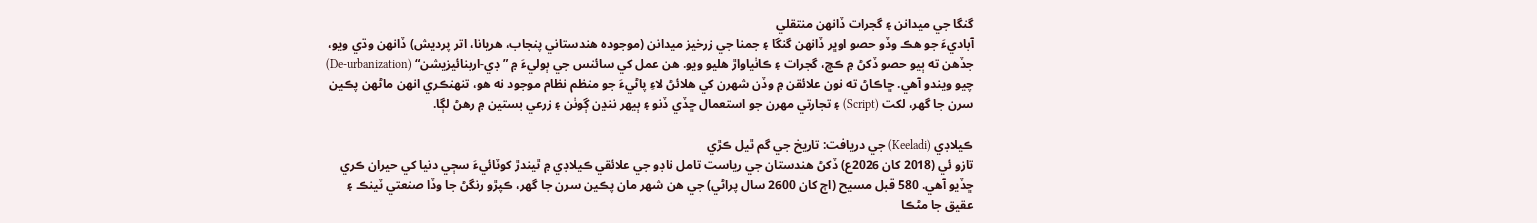گنگا جي ميدانن ۽ گجرات ڏانهن منتقلي
آباديءَ جو هڪ وڏو حصو اوڀر ڏانهن گنگا ۽ جمنا جي زرخيز ميدانن (موجوده هندستاني پنجاب، هريانا، اتر پرديش) ڏانهن وڌي ويو، جڏهن ته ٻيو حصو ڏکڻ ۾ ڪڇ، گجرات ۽ ڪاٺياواڙ هليو ويو. هن عمل کي سائنس جي ٻوليءَ ۾ ”ڊي-اربنائيزيشن“ (De-urbanization) چيو ويندو آهي. ڇاڪاڻ ته نون علائقن ۾ وڏن شهرن کي هلائڻ لاءِ پاڻيءَ جو منظم نظام موجود نه هو، تنهنڪري انهن ماڻهن پڪين سرن جا گهر، لکت (Script) ۽ تجارتي مهرن جو استعمال ڇڏي ڏنو ۽ ٻيهر ننڍن ڳوٺن ۽ زرعي بستين ۾ رهڻ لڳا.

ڪيلاڊي (Keeladi) جي دريافت: تاريخ جي گم ٿيل ڪڙي
تازو ئي (2018 کان 2026ع) ڏکڻ هندستان جي رياست تامل ناڊو جي علائقي ڪيلاڊي ۾ ٿيندڙ کوٽائيءَ سڄي دنيا کي حيران ڪري ڇڏيو آهي. 580 قبل مسيح (اڄ کان 2600 سال پراڻي) جي هن شهر مان پڪين سرن جا گهر، ڪپڙو رنگڻ جا وڏا صنعتي ٽينڪ ۽ عقيق جا مڻڪا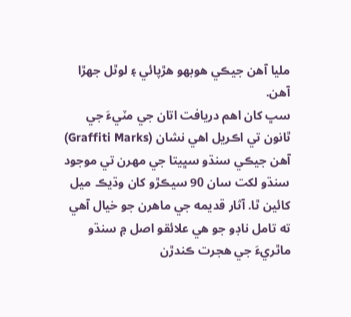مليا آهن جيڪي هوبهو هڙپائي ۽ لوٿل جهڙا آهن.
سڀ کان اهم دريافت اتان جي مٽيءَ جي ٿانون تي اڪريل اهي نشان (Graffiti Marks) آهن جيڪي سنڌو سڀيتا جي مهرن تي موجود سنڌو لکت سان 90 سيڪڙو کان وڌيڪ ميل کائين ٿا. آثار قديمه جي ماهرن جو خيال آهي ته تامل ناڊو جو هي علائقو اصل ۾ سنڌو ماٿريءَ جي ھجرت ڪندڙن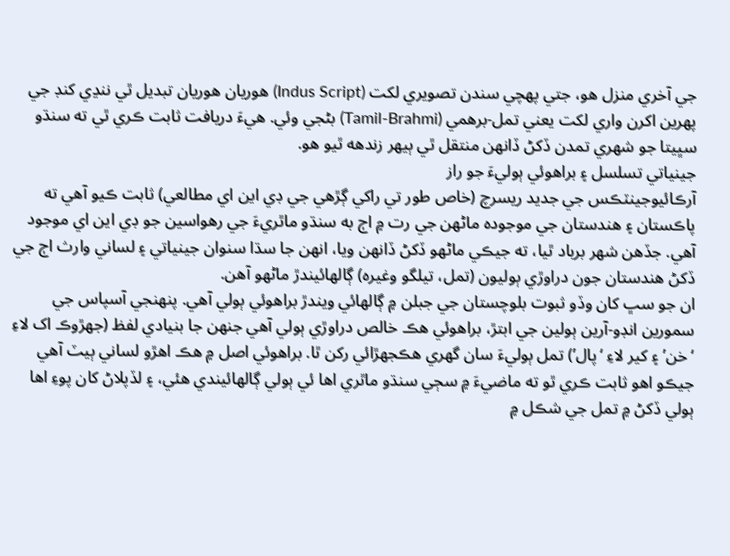جي آخري منزل هو، جتي پهچي سندن تصويري لکت (Indus Script) ھوريان ھوريان تبديل ٿي ننڍي کنڊ جي پهرين اکرن واري لکت يعني تمل-برهمي (Tamil-Brahmi) بڻجي وئي. هيءَ دريافت ثابت ڪري ٿي ته سنڌو سڀيتا جو شهري تمدن ڏکڻ ڏانهن منتقل ٿي ٻيهر زندهه ٿيو هو.
جينياتي تسلسل ۽ براهوئي ٻوليءَ جو راز
آرڪائيوجينٽڪس جي جديد ريسرچ (خاص طور تي راکي ڳڙهي جي ڊي اين اي مطالعي) ثابت ڪيو آهي ته پاڪستان ۽ هندستان جي موجوده ماڻهن جي رت ۾ اڄ به سنڌو ماٿريءَ جي رهواسين جو ڊي اين اي موجود آهي. جڏهن شهر برباد ٿيا، ته جيڪي ماڻهو ڏکڻ ڏانهن ويا، انهن جا سڌا سنوان جينياتي ۽ لساني وارث اڄ جي ڏکڻ هندستان جون دراوڙي ٻوليون (تمل، تيلگو وغيره) ڳالهائيندڙ ماڻهو آهن.
ان جو سڀ کان وڏو ثبوت بلوچستان جي جبلن ۾ ڳالهائي ويندڙ براهوئي ٻولي آهي. پنهنجي آسپاس جي سمورين انڊو-آرين ٻولين جي ابتڙ، براهوئي هڪ خالص دراوڙي ٻولي آهي جنهن جا بنيادي لفظ (جهڙوڪ اک لاءِ ‘خن’ ۽ کير لاءِ ‘پال’) تمل ٻوليءَ سان گهري هڪجهڙائي رکن ٿا. براهوئي اصل ۾ هڪ اهڙو لساني ٻيٽ آهي جيڪو اهو ثابت ڪري ٿو ته ماضيءَ ۾ سڄي سنڌو ماٿري اها ئي ٻولي ڳالهائيندي هئي، ۽ لڏپلاڻ کان پوءِ اها ٻولي ڏکڻ ۾ تمل جي شڪل ۾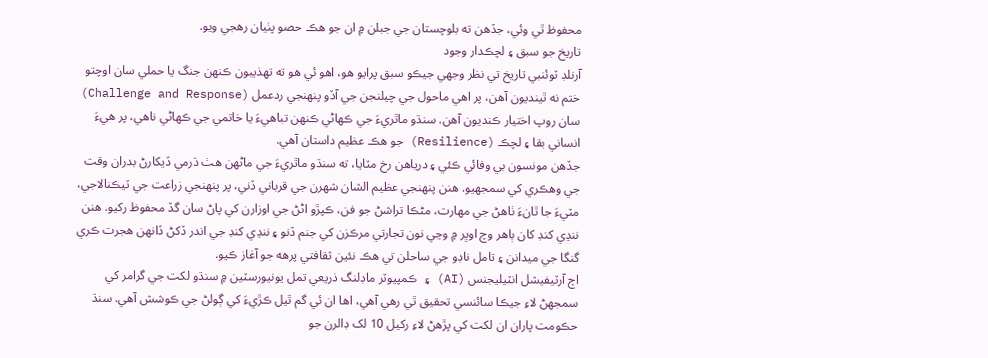محفوظ ٿي وئي، جڏهن ته بلوچستان جي جبلن ۾ ان جو هڪ حصو پٺيان رهجي ويو.
تاريخ جو سبق ۽ لچڪدار وجود
آرنلڊ ٽوئنبي تاريخ تي نظر وجهي جيڪو سبق پرايو هو، اهو ئي هو ته تهذيبون ڪنهن جنگ يا حملي سان اوچتو ختم نه ٿينديون آهن، پر اهي ماحول جي چيلنجن جي آڏو پنهنجي ردعمل (Challenge and Response) سان روپ اختيار ڪنديون آهن. سنڌو ماٿريءَ جي ڪهاڻي ڪنهن تباهيءَ يا خاتمي جي ڪهاڻي ناهي، پر هيءَ انساني بقا ۽ لچڪ (Resilience) جو هڪ عظيم داستان آهي.
جڏهن مونسون بي وفائي ڪئي ۽ درياهن رخ مٽايا، ته سنڌو ماٿريءَ جي ماڻهن هٺ ڌرمي ڏيکارڻ بدران وقت جي وهڪري کي سمجهيو. هنن پنهنجي عظيم الشان شهرن جي قرباني ڏني، پر پنهنجي زراعت جي ٽيڪنالاجي، مٽيءَ جا ٿانءَ ٺاهڻ جي مهارت، مڻڪا تراشڻ جو فن، ڪپڙو اڻڻ جي اوزارن کي پاڻ سان گڏ محفوظ رکيو. هنن ننڍي کنڊ کان ٻاهر وچ اوڀر ۾ وڃي نون تجارتي مرڪزن کي جنم ڏنو ۽ ننڍي کنڊ جي اندر ڏکڻ ڏانهن هجرت ڪري گنگا جي ميدانن ۽ تامل ناڊو جي ساحلن تي هڪ نئين ثقافتي پرهه جو آغاز ڪيو.
اڄ آرٽيفيشل انٽيليجنس (AI) ۽ ڪمپيوٽر ماڊلنگ ذريعي تمل يونيورسٽين ۾ سنڌو لکت جي گرامر کي سمجهڻ لاءِ جيڪا سائنسي تحقيق ٿي رهي آهي، اها ان ئي گم ٿيل ڪڙيءَ کي ڳولڻ جي ڪوشش آهي. سنڌ حڪومت پاران ان لکت کي پڙهڻ لاءِ رکيل 10 لک ڊالرن جو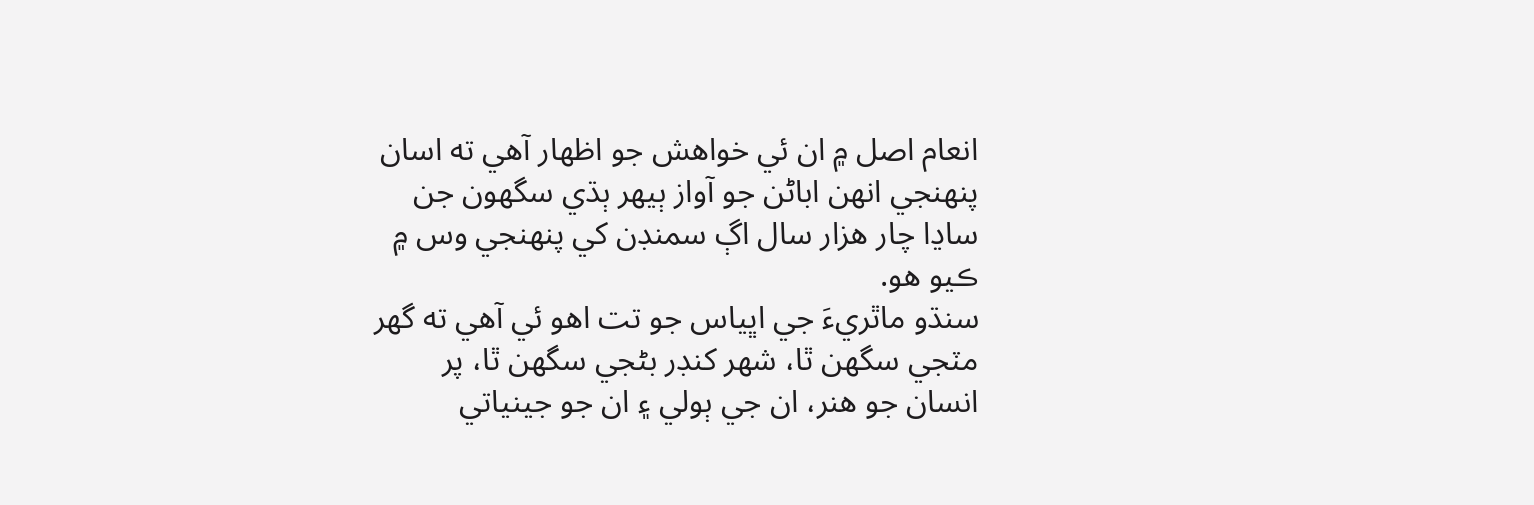انعام اصل ۾ ان ئي خواھش جو اظهار آهي ته اسان پنهنجي انهن اباڻن جو آواز ٻيهر ٻڌي سگهون جن ساڍا چار هزار سال اڳ سمنڊن کي پنهنجي وس ۾ ڪيو هو.
سنڌو ماٿريءَ جي اڀياس جو تت اهو ئي آهي ته گهر مٽجي سگهن ٿا، شهر کنڊر بڻجي سگهن ٿا، پر انسان جو هنر، ان جي ٻولي ۽ ان جو جينياتي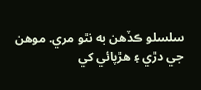سلسلو ڪڏهن به نٿو مري. موهن جي دڙي ۽ هڙپائي کي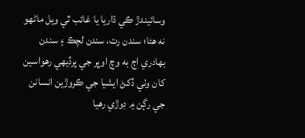وسائيندڙ ڪي ڌاريا يا غائب ٿي ويل ماڻهو نه هئا؛ سندن رت، سندن لچڪ ۽ سندن بهادري اڄ به وچ اوڀر جي پرڏيهي رهواسين کان وٺي ڏکڻ ايشيا جي ڪروڙين انسانن جي رڳن ۾ ڊوڙي رهيا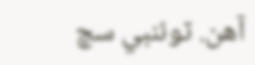آهن. ٽوئنبي سچ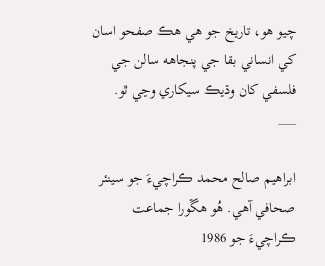چيو هو، تاريخ جو هي هڪ صفحو اسان کي انساني بقا جي پنجاهه سالن جي فلسفي کان وڌيڪ سيکاري وڃي ٿو.
___

ابراھيم صالح محمد ڪراچيءَ جو سينئر صحافي آھي. ھُو ھڱورا جماعت ڪراچيءَ جو 1986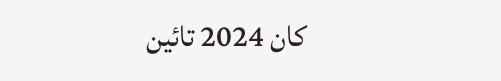کان 2024 تائين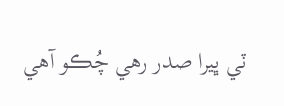ٽي ڀيرا صدر رھي چُڪو آھي